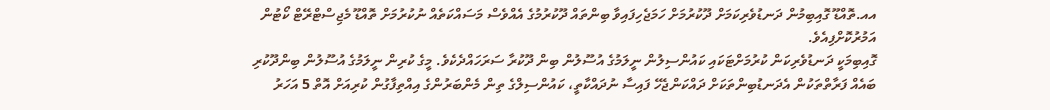އއ.ތޮއްޑޫ ގޮއިބިމުން ދަނޑުވެރިކަމަށް ދޫކުރުމަށް ހަމަޖެހިފައިވާ ބިންތައް ދޫކުރުމުގެ އެއްވެސް މަސައްކަތެއް ނުކުރުމަށް ތޮއްޑޫ މެޖިސްޓްރޭޓް ކޯޓުން އަމުރުކޮށްފިއެވެ.
ގޮއިބިމަކީ ދަނޑުވެރިކަން ކުރުމަށްޓަކައި ކައުންސިލުން ނީލަމުގެ އުސޫލުން ބިން ދޫކުރާ ސަރަހައްދެކެވެ. މީގެ ކުރިން ނީލަމުގެ އުސޫލުން ބިންދޫކުރި ބައެއް ފަރާތްތަކުން އެދަނޑުބިންތަކަށް ދައްކަންޖެހޭ ފައިސާ ނުދައްކާތީ، ކައުންސިލްގެ ތިން މެންބަރުންގެ އިއްތިފާގުން ކުރިއަށް އޮތް 5 އަހަރު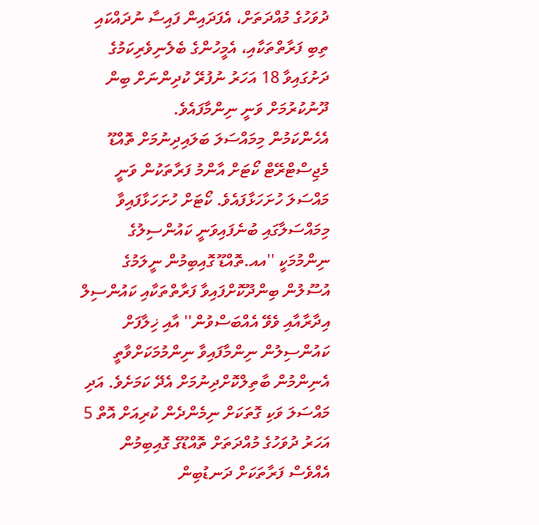ދުވަހުގެ މުއްދަތަށް، އެފަދައިން ފައިސާ ނުދައްކައި ތިބި ފަރާތްތަކާއި، އެމީހުންގެ ބެލެނިވެރިކަމުގެ ދަށުގައިވާ 18 އަހަރު ނުފުރޭ ކުދިންނަށް ބިން ދޫނުކުރުމަށް ވަނީ ނިންމާފައެވެ.
އެހެންކަމުން މިމައްސަލަ ބަލައިދިނުމަށް ތޮއްޑޫ މެޖިސްޓްރޭޓް ކޯޓަށް އާންމު ފަރާތަކުން ވަނީ މައްސަލަ ހުށަހަޅާފައެވެ. ކޯޓަށް ހުށަހަޅާފައިވާ މިމައްސަލާގައި ބުނެފައިވަނީ ކައުންސިލުގެ ނިންމުމަކީ ''އއ.ތޮއްޑޫ ގޮއިބިމުން ނީލަމުގެ އުސޫލުން ބިންދޫކޮށްފައިވާ ފަރާތްތަކާއި ކައުންސިލް އިދާރާއާއި ވެވޭ އެއްބަސްވުން'' އާއި ޚިލާފަށް ކައުންސިލުން ނިންމާފައިވާ ނިންމުމަކަށްވާތީ އެނިންމުން ބާތިލްކޮށްދިނުމަށް އެދޭ ކަމަށެވެ. އަދި މައްސަލަ ވަކި ގޮތަކަށް ނިމެންދެން ކުރިއަށް އޮތް 5 އަހަރު ދުވަހުގެ މުއްދަތަށް ތޮއްޑޫގެ ގޮއިބިމުން އެއްވެސް ފަރާތަކަށް ދަނޑުބިން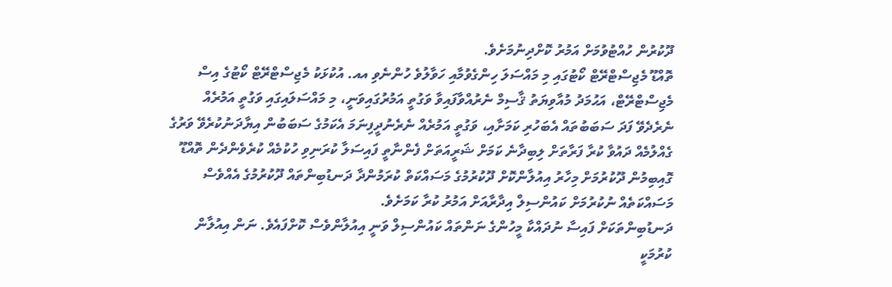ދޫކުރުން ހުއްޓުވުމަށް އަމުރު ކޮށްދިނުމަށެވެ.
ތޮއްޑޫ މެޖިސްޓްރޭޓް ކޯޓުގައި މި މައްސަލަ ހިންގެވުމާއި ހަވާލުވެ ހުންނެވި އއ. އުކުޅަކު މެޖިސްޓްރޭޓް ކޯޓުގެ އިސް މެޖިސްޓްރޭޓް، އަޙުމަދު މުއާވިޔަތު ޤާސިމް ނެރުއްވާފައިވާ ވަގުތީ އަމުރުގައިވަނީ، މި މައްސަލައިގައި ވަގުތީ އަމުރެއް ނެރެދެވޭ ފަދަ ސަބަބުތައް އެބަހުރި ކަމަށާއި، ވަގުތީ އަމުރެއް ނެރެނުދީފިނަމަ އެކަމުގެ ސަބަބުން އިޔާދަނުކުރެވޭ ވަރުގެ ގެއްލުމެއް ދައުވާ ކުރާ ފަރާތަށް ލިބިދާނެ ކަމަށް ޝަރީއަތަށް ފެންނާތީ ފައިސަލާ ކުރަނިވި ހުކުމެއް ކުރެވެންދެން ތޮއްޑޫ ގޮއިބިމުން ދޫކުރުމަށް މިހާރު އިއުލާންކޮށް ދޫކުރުމުގެ މަސައްކަތް ކުރަމުންދާ ދަނޑުބިންތައް ދޫކުރުމުގެ އެއްވެސް މަސައްކަތެއް ނުކުރުމަށް ކައުންސިލް އިދާރާއަށް އަމުރު ކުރާ ކަމަށެވެ.
ދަނޑުބިންތަކަށް ފައިސާ ނުދައްކާ މީހުންގެ ނަންތައް ކައުންސިލް ވަނީ އިއުލާންވެސް ކޮށްފައެވެ. ނަން އިއުލާން ކުރުމަކީ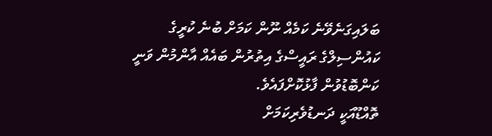ބަލައިގަނެވޭނެ ކަމެއް ނޫން ކަމަށް ބުނެ ކުރީގެ ކައުންސިލްގެ ރައީސްގެ އިތުރުން ބައެއް އާންމުން ވަނީ ކަންބޮޑުވުން ފާޅުކޮށްފައެވެ.
ތޮއްޑޫއަކީ ދަނޑުވެރިކަމަށް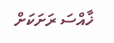ޚާއްސަ ރަށަކަށް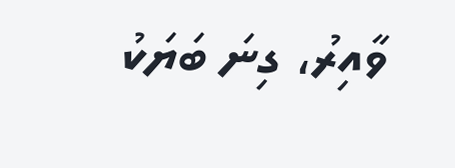ވާއިރު، ގިނަ ބަޔަކު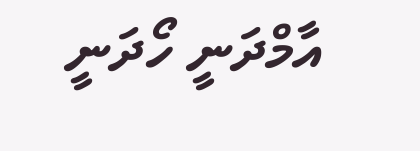އާމްދަނީ ހޯދަނީ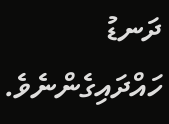ދަނޑު ހައްދައިގެންނެވެ.